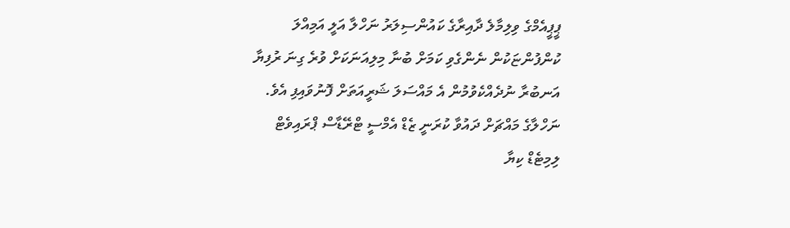ޕީޕީއެމްގެ ވިލިމާލެ ދާއިރާގެ ކައުންސިލަރު ނަހްލާ އަލީ އަމިއްލަ ކުންފުންޏަކުން ނެންގެވި ކަމަށް ބުނާ މިލިއަނަކަށް ވުރެ ގިނަ ރުފިޔާ އަނބުރާ ނުދެއްކެވުމުން އެ މައްސަލަ ޝަރީއަތަށް ފޮނުވައިފި އެވެ.
ނަހްލާގެ މައްޗަށް ދައުވާ ކުރަނީ ޒެޑް އެމްސީ ޓްރޭޑާސް ޕްރައިވެޓް ލިމިޓެޑް ކިޔާ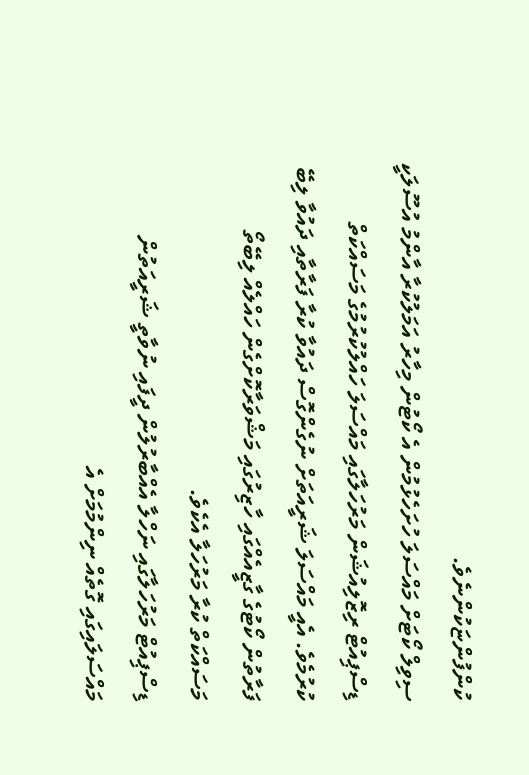ކުންފުންޏަކުންނެވެ.
ސިވިލް ކޯޓަށް މައްސަލަ ހުށަހެޅުމުން އެ ކޯޓުން މިހާރު އަމަލުކުރާ އާންމު އުސޫލަކީ ޑިސްޕިއުޓް ރިޒޮލިއުޝަން މަރުހަލާގައި މައްސަލަ ހައްލުކުރުމުގެ މަސައްކަތް ކުރުމެވެ. އެއީ މައްސަލަ ޝަރީއަތަށް ނުގެންގޮސް ދައުވާ ކުރާ ފަރާތާއި ދައުވާ ލިބޭ ފަރާތުން ކޯޓުގެ ގާޒީއެއްގައި ހާޒިރުގައި މަޝްވަރާކޮށްގެން ހައްލެއް ލިބޭތޯ މަސައްކަތް ކުރާ މަރުހަލާ އެކެވެ.
ޑިސްޕިއުޓް މަރުހަލާގައި ނަހްލާ އެއްބާރުލުން ދީފައި ނުވާތީ ޝަރީއަތުން މައްސަލައިގައި ގޮތެއް ނިންމުމަށް އެ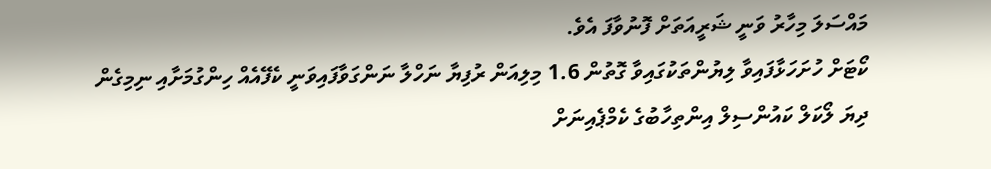މައްސަލަ މިހާރު ވަނީ ޝަރީއަތަށް ފޮނުވާފަ އެވެ.
ކޯޓަށް ހުށަހަޅާފައިވާ ލިޔުންތަކުގައިވާ ގޮތުން 1.6 މިލިއަން ރުފިޔާ ނަހްލާ ނަންގަވާފައިވަނީ ކެފޭއެއް ހިންގުމަށާއި ނިމިގެން ދިޔަ ލޯކަލް ކައުންސިލް އިންތިހާބުގެ ކެމްޕެއިނަށް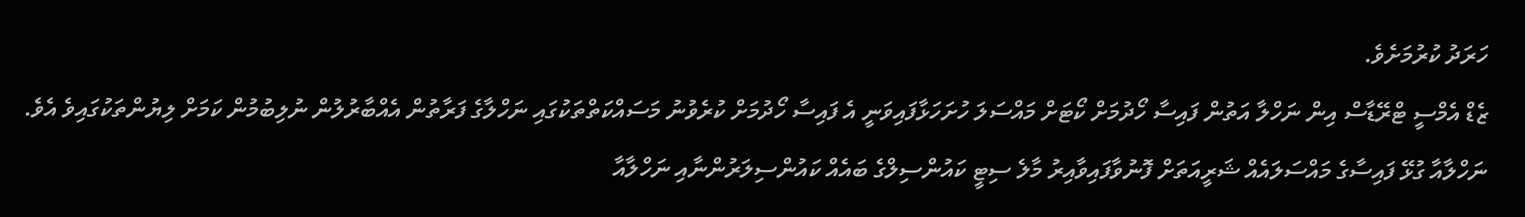ހަރަދު ކުރުމަށެވެ.
ޒެޑް އެމްސީ ޓްރޭޑާސް އިން ނަހްލާ އަތުން ފައިސާ ހޯދުމަށް ކޯޓަށް މައްސަލަ ހުށަހަޅާފައިވަނީ އެ ފައިސާ ހޯދުމަށް ކުރެވުނު މަސައްކަތްތަކުގައި ނަހްލާގެ ފަރާތުން އެއްބާރުލުން ނުލިބުމުން ކަމަށް ލިޔުންތަކުގައިވެ އެވެ.
ނަހްލާއާ ގުޅޭ ފައިސާގެ މައްސަލައެއް ޝަރީއަތަށް ފޮނުވާފައިވާއިރު މާލެ ސިޓީ ކައުންސިލްގެ ބައެއް ކައުންސިލަރުންނާއި ނަހްލާއާ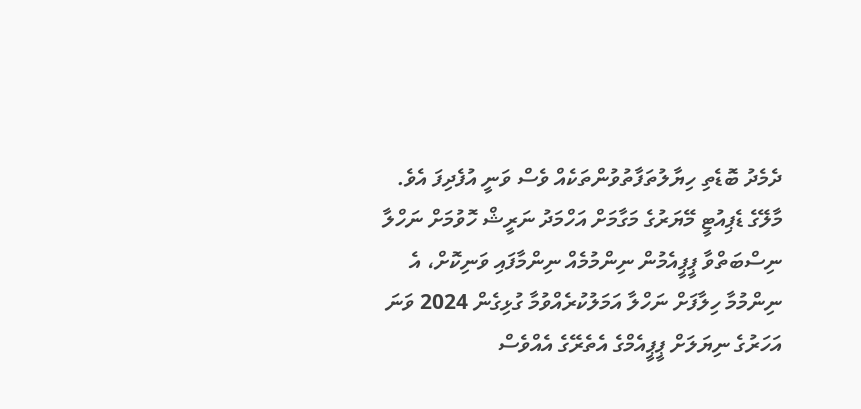ދެމެދު ބޮޑެތި ހިޔާލުތަފާތުވުންތަކެއް ވެސް ވަނީ އުފެދިފަ އެވެ.
މާލޭގެ ޑެޕިއުޓީ މޭޔަރުގެ މަގާމަށް އަހްމަދު ނަރީޝް ހޮވުމަށް ނަހްލާ ނިސްބަތްވާ ޕީޕީއެމުން ނިންމުމެއް ނިންމާފައި ވަނިކޮށް، އެ ނިންމުމާ ހިލާފަށް ނަހްލާ އަމަލުކުރެއްވުމާ ގުޅިގެން 2024 ވަނަ އަހަރުގެ ނިޔަލަށް ޕީޕީއެމްގެ އެތެރޭގެ އެއްވެސް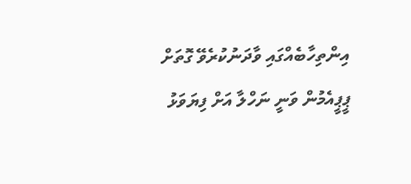އިންތިހާބެއްގައި ވާދަނުކުރެވޭ ގޮތަށް ޕީޕީއެމުން ވަނީ ނަހްލާ އަށް ފިޔަވަޅު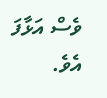ވެސް އަޅާފަ އެވެ.